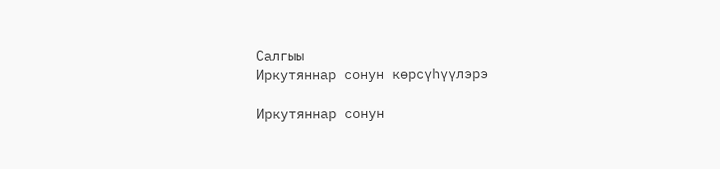Салгыы
Иркутяннар сонун көрсүһүүлэрэ

Иркутяннар сонун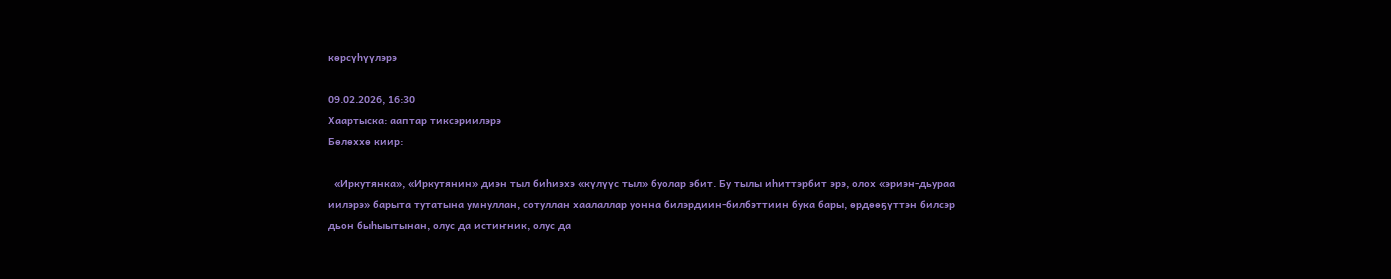көрсүһүүлэрэ

09.02.2026, 16:30
Хаартыска: ааптар тиксэриилэрэ
Бөлөххө киир:

  «Иркутянка», «Иркутянин» диэн тыл биһиэхэ «күлүүс тыл» буолар эбит. Бу тылы иһиттэрбит эрэ, олох «эриэн-дьураа иилэрэ» барыта тутатына умнуллан, сотуллан хаалаллар уонна билэрдиин-билбэттиин бука бары, өрдөөҕүттэн билсэр дьон быһыытынан, олус да истиҥник, олус да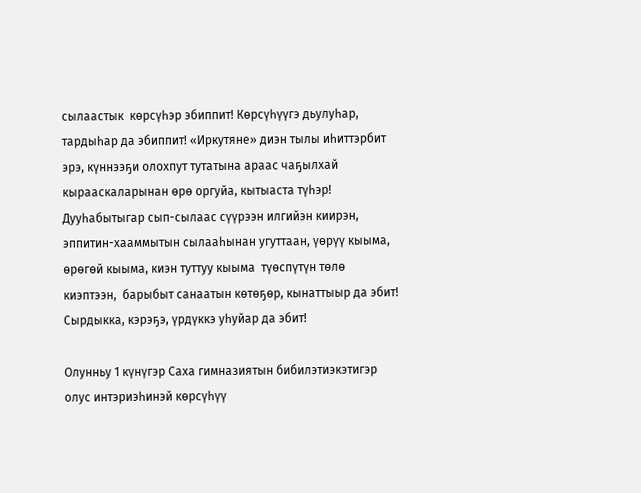сылаастык  көрсүһэр эбиппит! Көрсүһүүгэ дьулуһар, тардыһар да эбиппит! «Иркутяне» диэн тылы иһиттэрбит эрэ, күннээҕи олохпут тутатына араас чаҕылхай кырааскаларынан өрө оргуйа, кытыаста түһэр! Дууһабытыгар сып-сылаас сүүрээн илгийэн киирэн, эппитин-хааммытын сылааһынан угуттаан, үөрүү кыыма, өрөгөй кыыма, киэн туттуу кыыма  түөспүтүн төлө киэптээн,  барыбыт санаатын көтөҕөр, кынаттыыр да эбит! Сырдыкка, кэрэҕэ, үрдүккэ уһуйар да эбит!

Олунньу 1 күнүгэр Саха гимназиятын бибилэтиэкэтигэр  олус интэриэһинэй көрсүһүү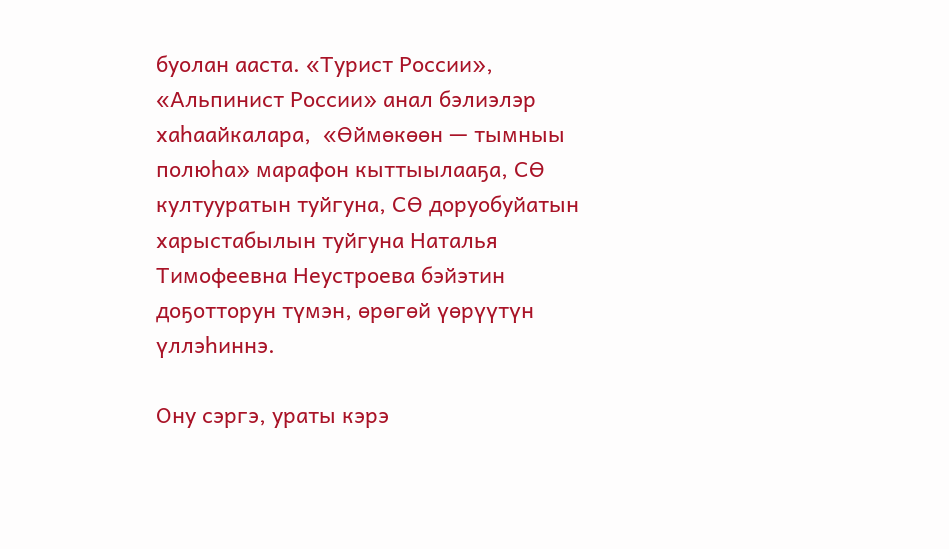буолан ааста. «Турист России», «Альпинист России» анал бэлиэлэр хаһаайкалара,  «Өймөкөөн — тымныы полюha» марафон кыттыылааҕа, СӨ култууратын туйгуна, СӨ доруобуйатын харыстабылын туйгуна Наталья Тимофеевна Неустроева бэйэтин доҕотторун түмэн, өрөгөй үөрүүтүн үллэһиннэ.

Ону сэргэ, ураты кэрэ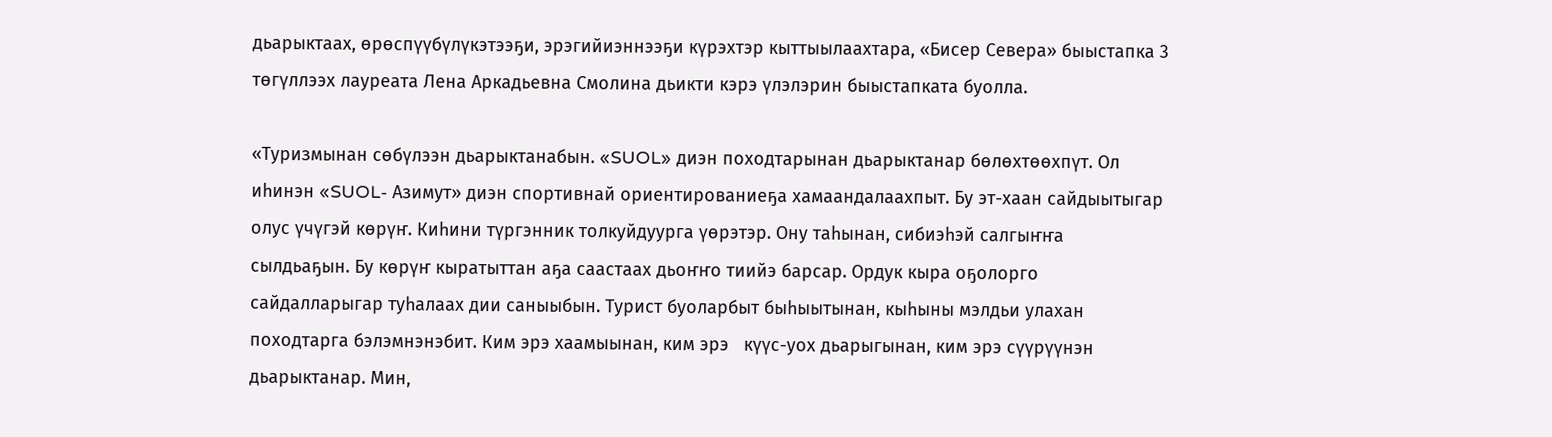дьарыктаах, өрөспүүбүлүкэтээҕи, эрэгийиэннээҕи күрэхтэр кыттыылаахтара, «Бисер Севера» быыстапка 3 төгүллээх лауреата Лена Аркадьевна Смолина дьикти кэрэ үлэлэрин быыстапката буолла.

«Туризмынан сөбүлээн дьарыктанабын. «SUOL» диэн походтарынан дьарыктанар бөлөхтөөхпүт. Ол иһинэн «SUOL- Азимут» диэн спортивнай ориентированиеҕа хамаандалаахпыт. Бу эт-хаан сайдыытыгар олус үчүгэй көрүҥ. Киһини түргэнник толкуйдуурга үөрэтэр. Ону таһынан, сибиэһэй салгыҥҥа сылдьаҕын. Бу көрүҥ кыратыттан аҕа саастаах дьоҥҥо тиийэ барсар. Ордук кыра оҕолорго сайдалларыгар туһалаах дии саныыбын. Турист буоларбыт быһыытынан, кыһыны мэлдьи улахан походтарга бэлэмнэнэбит. Ким эрэ хаамыынан, ким эрэ   күүс-уох дьарыгынан, ким эрэ сүүрүүнэн дьарыктанар. Мин,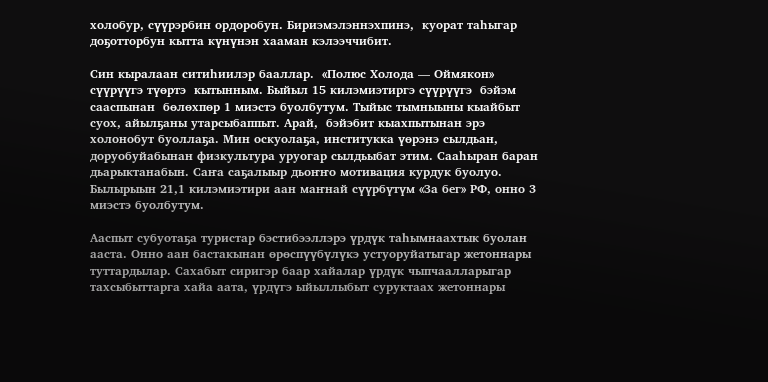холобур, сүүрэрбин ордоробун. Бириэмэлэннэхпинэ,  куорат таһыгар доҕотторбун кытта күнүнэн хааман кэлээччибит.

Син кыралаан ситиһиилэр бааллар.  «Полюс Холода — Оймякон» сүүрүүгэ түөртэ  кытынным. Быйыл 15 килэмиэтиргэ сүүрүүгэ  бэйэм сааспынан  бөлөхпөр 1 миэстэ буолбутум. Тыйыс тымныыны кыайбыт суох, айылҕаны утарсыбаппыт. Арай,  бэйэбит кыахпытынан эрэ холонобут буоллаҕа. Мин оскуолаҕа, институкка үөрэнэ сылдьан, доруобуйабынан физкультура уруогар сылдьыбат этим. Сааһыран баран дьарыктанабын. Саҥа саҕалыыр дьоҥҥо мотивация курдук буолуо. Былырыын 21,1 килэмиэтири аан маҥнай сүүрбүтүм «За бег» РФ, онно 3 миэстэ буолбутум.

Ааспыт субуотаҕа туристар бэстибээллэрэ үрдүк таһымнаахтык буолан ааста. Онно аан бастакынан өрөспүүбүлүкэ устуоруйатыгар жетоннары туттардылар. Сахабыт сиригэр баар хайалар үрдүк чыпчаалларыгар тахсыбыттарга хайа аата, үрдүгэ ыйыллыбыт суруктаах жетоннары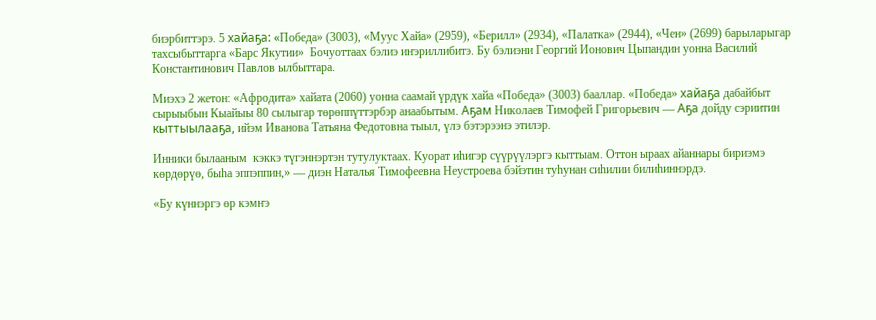биэрбиттэрэ. 5 хайаҕа: «Победа» (3003), «Муус Хайа» (2959), «Берилл» (2934), «Палатка» (2944), «Чен» (2699) барыларыгар тахсыбыттарга «Барс Якутии»  Бочуоттаах бэлиэ иҥэриллибитэ. Бу бэлиэни Георгий Ионович Цыпандин уонна Василий Константинович Павлов ылбыттара.

Миэхэ 2 жетон: «Афродита» хайата (2060) уонна саамай үрдүк хайа «Победа» (3003) бааллар. «Победа» хайаҕа дабайбыт сырыыбын Кыайыы 80 сылыгар төрөппүттэрбэр анаабытым. Аҕам Николаев Тимофей Григорьевич — Аҕа дойду сэриитин кыттыылааҕа, ийэм Иванова Татьяна Федотовна тыыл, үлэ бэтэрээнэ этилэр.

Инники былааным  кэккэ түгэннэртэн тутулуктаах. Куорат иһигэр сүүрүүлэргэ кыттыам. Оттон ыраах айаннары бириэмэ көрдөрүө, быһа эппэппин,» — диэн Наталья Тимофеевна Неустроева бэйэтин туһунан сиһилии билиһиннэрдэ.

«Бу күннэргэ өр кэмҥэ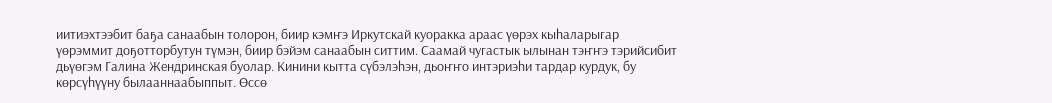иитиэхтээбит баҕа санаабын толорон, биир кэмҥэ Иркутскай куоракка араас үөрэх кыһаларыгар үөрэммит доҕотторбутун түмэн, биир бэйэм санаабын ситтим. Саамай чугастык ылынан тэҥҥэ тэрийсибит дьүөгэм Галина Жендринская буолар. Кинини кытта сүбэлэһэн, дьоҥҥо интэриэһи тардар курдук, бу көрсүһүүну былааннаабыппыт. Өссө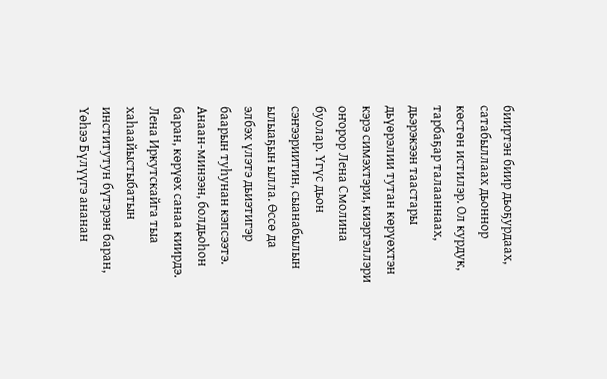бииртэн биир дьоҕурдаах, сатабыллаах дьоннор көстөн истилэр. Ол курдук, тарбаҕар талааннаах, дьэрэкээн таастары дьүөрэлии тутан көрүөхтэн кэрэ симэхтэри, киэргэллэри оҥорор Лена Смолина буолар. Үгүс дьон сэҥээриитин, сыанабылын ылыаҕын ылла. Өссө да элбэх үлэтэ дьиэтигэр баарын туһунан кэпсээтэ. Анаан-минээн, болдьоһон баран, көрүөх санаа киирдэ. Лена Иркутскайга тыа хаһаайыстыбатын  институтун бүтэрэн баран, Үөһээ Бүлүүгэ ананан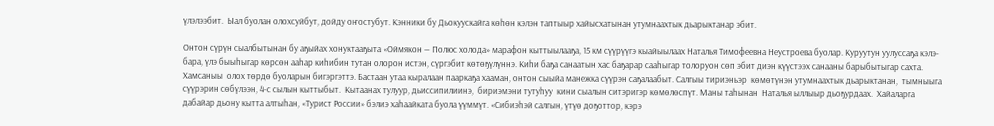үлэлээбит.  Ыал буолан олохсуйбут, дойду оҥостубут. Кэнники бу Дьокуускайга көһөн кэлэн таптыыр хайысхатынан утумнаахтык дьарыктанар эбит.

Онтон сүрүн сыалбытынан бу аҕыйах хонуктааҕыта «Оймякон — Полюс холода» марафон кыттыылааҕа, 15 км сүүрүүгэ кыайыылаах Наталья Тимофеевна Неустроева буолар. Куруутун уулуссаҕа кэлэ-бара, үлэ быыһыгар көрсөн ааһар киһибин тутан олорон истэн, сүргэбит көтөҕүлүннэ. Киһи баҕа санаатын хас баҕарар сааһыгар толоруон сөп эбит диэн күүстээх санааны барыбытыгар сахта. Хамсаныы  олох төрдө буоларын бигэргэттэ. Бастаан утаа кыралаан пааркаҕа хааман, онтон сыыйа манежка сүүрэн саҕалаабыт. Салгыы тириэньэр  көмөтүнэн утумнаахтык дьарыктанан,  тымныыга сүүрэрин сөбүлээн, 4-с сылын кыттыбыт.  Кытаанах тулуур, дьиссипилиинэ,  бириэмэни тутуһуу  кини сыалын ситэригэр көмөлөспүт. Маны таһынан  Наталья ыллыыр дьоҕурдаах.  Хайаларга дабайар дьону кытта алтыһан, «Турист России» бэлиэ хаһаайката буола үүммүт. «Сибиэһэй салгын, үтүө доҕоттор, кэрэ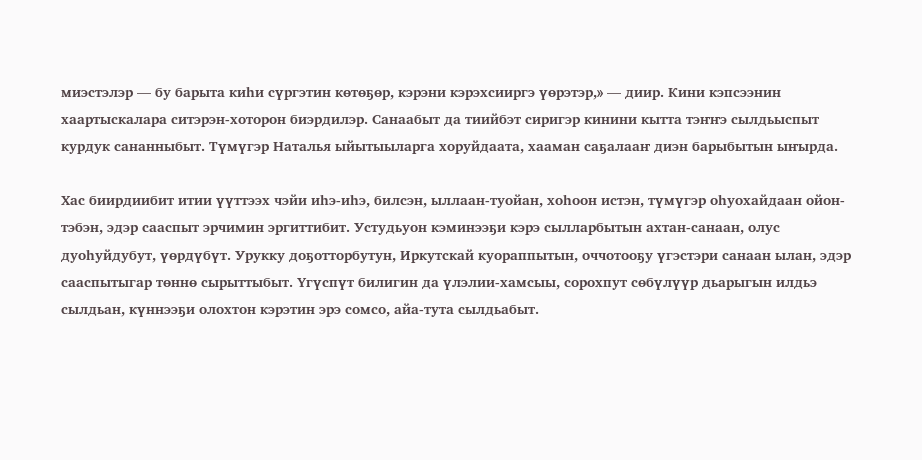миэстэлэр — бу барыта киһи сүргэтин көтөҕөр, кэрэни кэрэхсииргэ үөрэтэр,» — диир. Кини кэпсээнин хаартыскалара ситэрэн-хоторон биэрдилэр. Санаабыт да тиийбэт сиригэр кинини кытта тэҥҥэ сылдьыспыт курдук сананныбыт. Түмүгэр Наталья ыйытыыларга хоруйдаата, хааман саҕалааҥ диэн барыбытын ыҥырда.

Хас биирдиибит итии үүттээх чэйи иһэ-иһэ, билсэн, ыллаан-туойан, хоһоон истэн, түмүгэр оһуохайдаан ойон-тэбэн, эдэр сааспыт эрчимин эргиттибит. Устудьуон кэминээҕи кэрэ сылларбытын ахтан-санаан, олус дуоһуйдубут, үөрдүбүт. Урукку доҕотторбутун, Иркутскай куораппытын, оччотооҕу үгэстэри санаан ылан, эдэр сааспытыгар төннө сырыттыбыт. Үгүспүт билигин да үлэлии-хамсыы, сорохпут сөбүлүүр дьарыгын илдьэ сылдьан, күннээҕи олохтон кэрэтин эрэ сомсо, айа-тута сылдьабыт.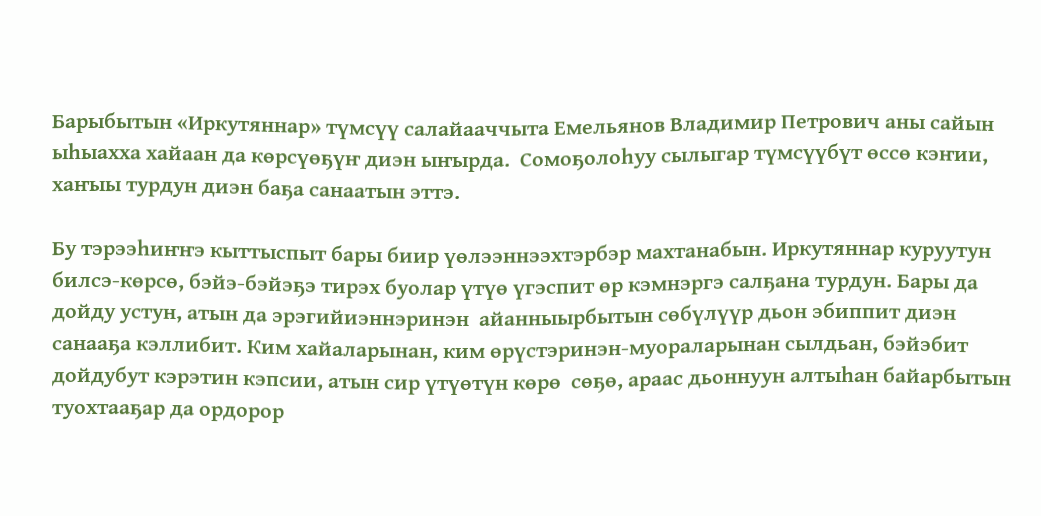Барыбытын «Иркутяннар» түмсүү салайааччыта Емельянов Владимир Петрович аны сайын ыһыахха хайаан да көрсүөҕүҥ диэн ыҥырда.  Сомоҕолоһуу сылыгар түмсүүбүт өссө кэҥии, хаҥыы турдун диэн баҕа санаатын эттэ.

Бу тэрээһиҥҥэ кыттыспыт бары биир үөлээннээхтэрбэр махтанабын. Иркутяннар куруутун билсэ-көрсө, бэйэ-бэйэҕэ тирэх буолар үтүө үгэспит өр кэмнэргэ салҕана турдун. Бары да дойду устун, атын да эрэгийиэннэринэн  айанныырбытын сөбүлүүр дьон эбиппит диэн санааҕа кэллибит. Ким хайаларынан, ким өрүстэринэн-муораларынан сылдьан, бэйэбит дойдубут кэрэтин кэпсии, атын сир үтүөтүн көрө  сөҕө, араас дьоннуун алтыһан байарбытын туохтааҕар да ордорор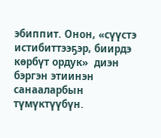эбиппит. Онон, «сүүстэ истибиттээҕэр, биирдэ көрбүт ордук»  диэн бэргэн этиинэн санааларбын түмүктүүбүн.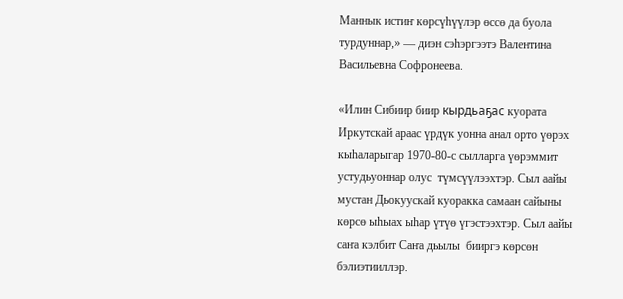Маннык истиҥ көрсүһүүлэр өссө да буола турдуннар,» — диэн сэһэргээтэ Валентина Васильевна Софронеева.

«Илин Сибиир биир кырдьаҕас куората Иркутскай араас үрдүк уонна анал орто үөрэх кыһаларыгар 1970-80-с сылларга үөрэммит устудьуоннар олус  түмсүүлээхтэр. Сыл аайы мустан Дьокуускай куоракка самаан сайыны көрсө ыһыах ыһар үтүө үгэстээхтэр. Сыл аайы саҥа кэлбит Саҥа дьылы  бииргэ көрсөн бэлиэтииллэр.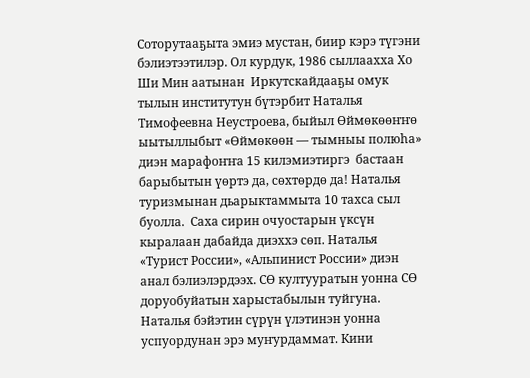Соторутааҕыта эмиэ мустан, биир кэрэ түгэни бэлиэтээтилэр. Ол курдук, 1986 сыллаахха Хо Ши Мин аатынан  Иркутскайдааҕы омук тылын институтун бүтэрбит Наталья Тимофеевна Неустроева, быйыл Өймөкөөҥҥө ыытыллыбыт «Өймөкөөн — тымныы полюһа» диэн марафоҥҥа 15 килэмиэтиргэ  бастаан барыбытын үөртэ да, сөхтөрдө да! Наталья туризмынан дьарыктаммыта 10 тахса сыл буолла.  Саха сирин очуостарын үксүн кыралаан дабайда диэххэ сөп. Наталья «Турист России», «Альпинист России» диэн анал бэлиэлэрдээх. СӨ култууратын уонна СӨ доруобуйатын харыстабылын туйгуна. Наталья бэйэтин сүрүн үлэтинэн уонна успуордунан эрэ муҥурдаммат. Кини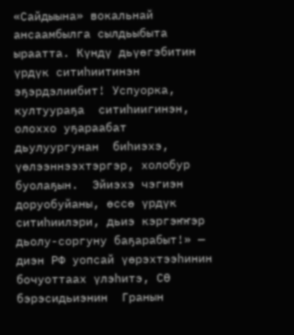«Сайдыына» вокальнай ансаамбылга сылдьыбыта ыраатта. Күндү дьүөгэбитин үрдүк ситиһиитинэн эҕэрдэлиибит! Успуорка, култуураҕа  ситиһиигинэн, олоххо уҕараабат дьулуургунан  биһиэхэ, үөлээннээхтэргэр, холобур буолаҕын.  Эйиэхэ чэгиэн доруобуйаны, өссө үрдүк ситиһиилэри, дьиэ кэргэҥҥэр дьолу-соргуну баҕарабыт!» — диэн РФ уопсай үөрэхтээһинин бочуоттаах үлэһитэ, СӨ бэрэсидьиэнин  Гранын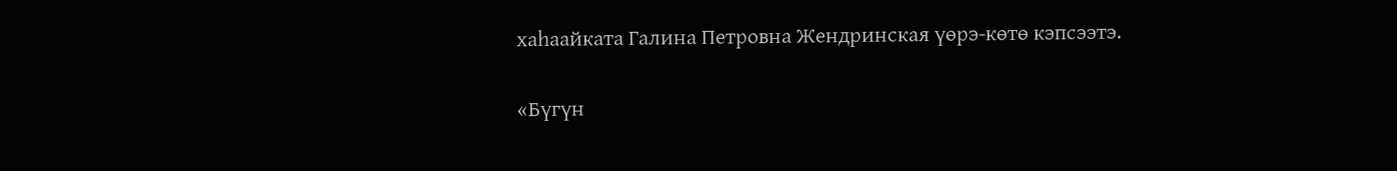хаһаайката Галина Петровна Жендринская үөрэ-көтө кэпсээтэ.

«Бүгүн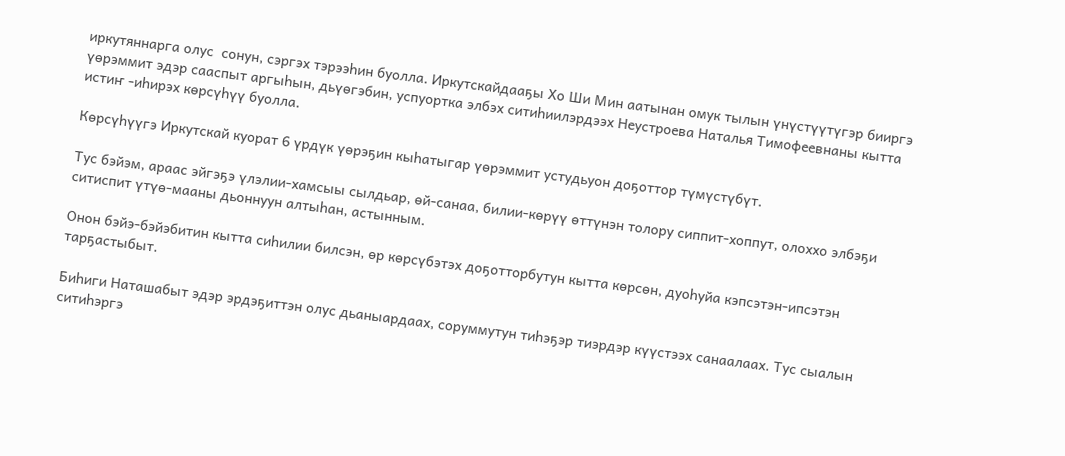иркутяннарга олус  сонун, сэргэх тэрээһин буолла. Иркутскайдааҕы Хо Ши Мин аатынан омук тылын үнүстүүтүгэр бииргэ үөрэммит эдэр сааспыт аргыһын, дьүөгэбин, успуортка элбэх ситиһиилэрдээх Неустроева Наталья Тимофеевнаны кытта истиҥ -иһирэх көрсүһүү буолла.

Көрсүһүүгэ Иркутскай куорат 6 үрдүк үөрэҕин кыһатыгар үөрэммит устудьуон доҕоттор түмүстүбүт.

Тус бэйэм, араас эйгэҕэ үлэлии-хамсыы сылдьар, өй-санаа, билии-көрүү өттүнэн толору сиппит-хоппут, олоххо элбэҕи ситиспит үтүө-мааны дьоннуун алтыһан, астынным.

Онон бэйэ-бэйэбитин кытта сиһилии билсэн, өр көрсүбэтэх доҕотторбутун кытта көрсөн, дуоһуйа кэпсэтэн-ипсэтэн тарҕастыбыт.

Биһиги Наташабыт эдэр эрдэҕиттэн олус дьаныардаах, соруммутун тиһэҕэр тиэрдэр күүстээх санаалаах. Тус сыалын ситиһэргэ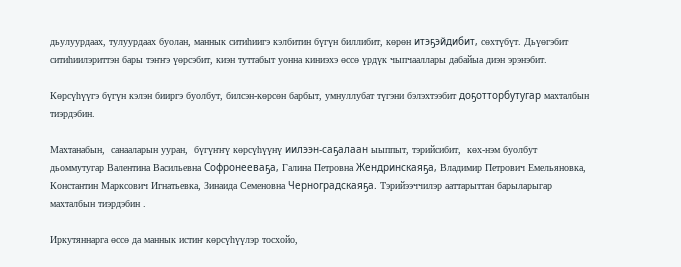дьулуурдаах, тулуурдаах буолан, маннык ситиһиигэ кэлбитин бүгүн биллибит, көрөн итэҕэйдибит, сөхтүбүт. Дьүөгэбит ситиһиилэриттэн бары тэҥҥэ үөрсэбит, киэн туттабыт уонна киниэхэ өссө үрдүк чыпчааллары дабайыа диэн эрэнэбит.

Көрсүһүүгэ бүгүн кэлэн бииргэ буолбут, билсэн-көрсөн барбыт, умнуллубат түгэни бэлэхтээбит доҕотторбутугар махталбын тиэрдэбин.

Махтанабын,  санааларын ууран,  бүгүҥҥү көрсүһүүнү иилээн-саҕалаан ыыппыт, тэрийсибит,  көх-нэм буолбут дьоммутугар Валентина Васильевна Софронееваҕа, Галина Петровна Жендринскаяҕа, Владимир Петрович Емельяновка, Константин Марксович Игнатьевка, Зинаида Семеновна Черноградскаяҕа. Тэрийээччилэр ааттарыттан барыларыгар  махталбын тиэрдэбин .

Иркутяннарга өссө да маннык истиҥ көрсүһүүлэр тосхойо,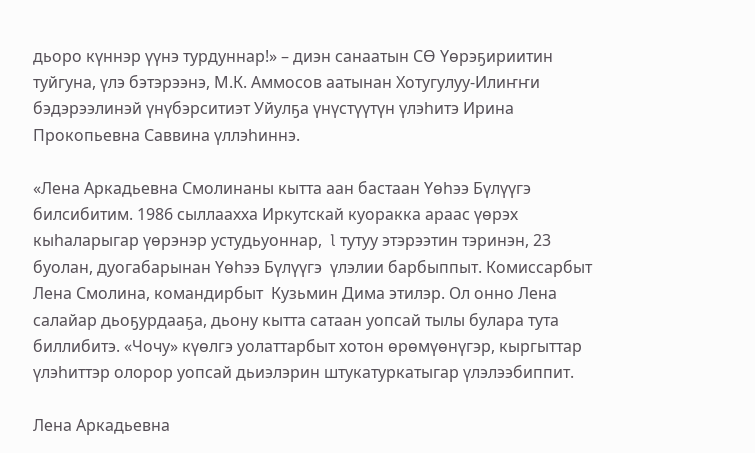дьоро күннэр үүнэ турдуннар!» – диэн санаатын СӨ Үөрэҕириитин туйгуна, үлэ бэтэрээнэ, М.К. Аммосов аатынан Хотугулуу-Илиҥҥи бэдэрээлинэй үнүбэрситиэт Уйулҕа үнүстүүтүн үлэһитэ Ирина Прокопьевна Саввина үллэһиннэ.

«Лена Аркадьевна Смолинаны кытта аан бастаан Үөһээ Бүлүүгэ билсибитим. 1986 сыллаахха Иркутскай куоракка араас үөрэх кыһаларыгар үөрэнэр устудьуоннар,  l тутуу этэрээтин тэринэн, 23 буолан, дуогабарынан Үөһээ Бүлүүгэ  үлэлии барбыппыт. Комиссарбыт Лена Смолина, командирбыт  Кузьмин Дима этилэр. Ол онно Лена салайар дьоҕурдааҕа, дьону кытта сатаан уопсай тылы булара тута биллибитэ. «Чочу» күөлгэ уолаттарбыт хотон өрөмүөнүгэр, кыргыттар үлэһиттэр олорор уопсай дьиэлэрин штукатуркатыгар үлэлээбиппит.

Лена Аркадьевна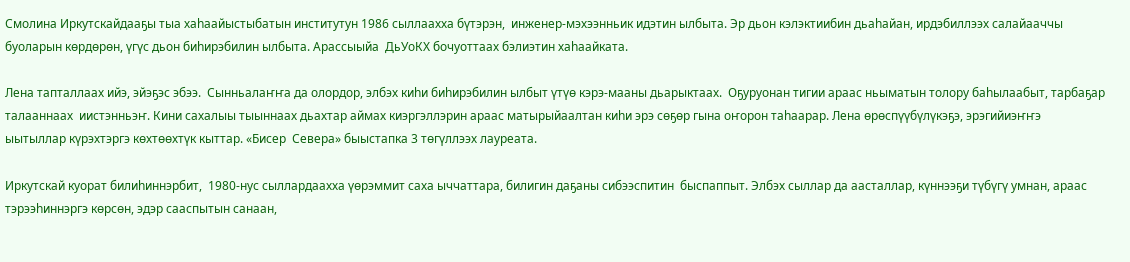Смолина Иркутскайдааҕы тыа хаhаайыстыбатын институтун 1986 сыллаахха бүтэрэн,  инженер-мэхээнньик идэтин ылбыта. Эр дьон кэлэктиибин дьаһайан, ирдэбиллээх салайааччы буоларын көрдөрөн, үгүс дьон биһирэбилин ылбыта. Арассыыйа  ДьУоКХ бочуоттаах бэлиэтин хаһаайката.

Лена тапталлаах ийэ, эйэҕэс эбээ.  Сынньалаҥҥа да олордор, элбэх киһи биһирэбилин ылбыт үтүө кэрэ-мааны дьарыктаах.  Оҕуруонан тигии араас ньыматын толору баһылаабыт, тарбаҕар талааннаах  иистэнньэҥ. Кини сахалыы тыыннаах дьахтар аймах киэргэллэрин араас матырыйаалтан киһи эрэ сөҕөр гына оҥорон таһаарар. Лена өрөспүүбүлүкэҕэ, эрэгийиэҥҥэ  ыытыллар күрэхтэргэ көхтөөхтүк кыттар. «Бисер  Севера» быыстапка 3 төгүллээх лауреата.

Иркутскай куорат билиһиннэрбит,  1980-нус сыллардаахха үөрэммит саха ыччаттара, билигин даҕаны сибээспитин  быспаппыт. Элбэх сыллар да аасталлар, күннээҕи түбүгү умнан, араас тэрээһиннэргэ көрсөн, эдэр сааспытын санаан,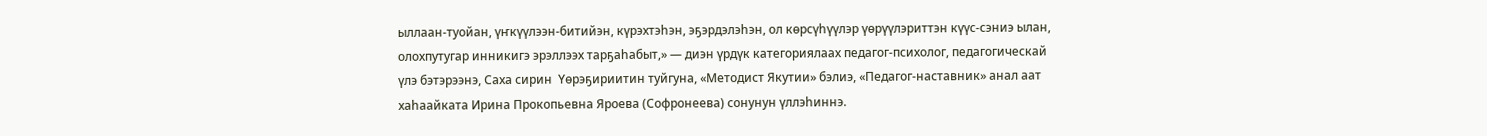ыллаан-туойан, үҥкүүлээн-битийэн, күрэхтэһэн, эҕэрдэлэһэн, ол көрсүһүүлэр үөрүүлэриттэн күүс-сэниэ ылан,  олохпутугар инникигэ эрэллээх тарҕаһабыт,» — диэн үрдүк категориялаах педагог-психолог, педагогическай үлэ бэтэрээнэ, Саха сирин  Үөрэҕириитин туйгуна, «Методист Якутии» бэлиэ, «Педагог-наставник» анал аат хаһаайката Ирина Прокопьевна Яроева (Софронеева) сонунун үллэһиннэ.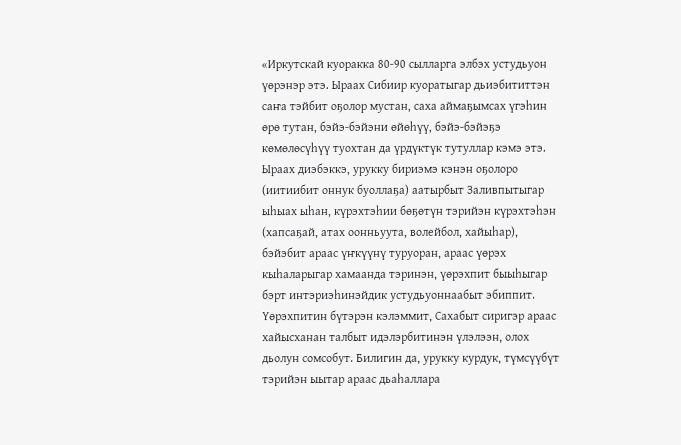«Иркутскай куоракка 80-90 сылларга элбэх устудьуон үөрэнэр этэ. Ыраах Сибиир куоратыгар дьиэбититтэн саҥа тэйбит оҕолор мустан, саха аймаҕымсах үгэһин өрө тутан, бэйэ-бэйэни өйөһүү, бэйэ-бэйэҕэ көмөлөсүһүү туохтан да үрдүктүк тутуллар кэмэ этэ. Ыраах диэбэккэ, урукку бириэмэ кэнэн оҕолоро (иитиибит оннук буоллаҕа) аатырбыт Заливпытыгар ыһыах ыһан, күрэхтэһии бөҕөтүн тэрийэн күрэхтэһэн (хапсаҕай, атах оонньуута, волейбол, хайыһар), бэйэбит араас үҥкүүнү туруоран, араас үөрэх кыһаларыгар хамаанда тэринэн, үөрэхпит быыһыгар бэрт интэриэһинэйдик устудьуоннаабыт эбиппит. Үөрэхпитин бүтэрэн кэлэммит, Сахабыт сиригэр араас хайысханан талбыт идэлэрбитинэн үлэлээн, олох дьолун сомсобут. Билигин да, урукку курдук, түмсүүбүт тэрийэн ыытар араас дьаһаллара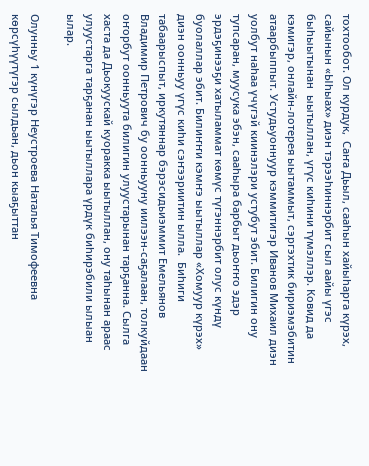тохтообот. Ол курдук,  Саҥа Дьыл, сааһын хайыһарга күрэх,  сайынын «Ыһыах» диэн тэрээһиннэрбит сыл аайы үгэс быһыытынан  ыытыллан, үгүс киһини түмэллэр. Ковид да кэмигэр, онлайн-лотерея ыытаммыт, сэргэхтик бириэмэбитин атаарбыппыт. Устудьуоннуур кэммитигэр Иванов Михаил диэн уолбут наһаа үчүгэй киинэлэри устубут эбит. Билигин ону тупсаран, муусука эбэн, сааһыра барбыт дьоҥҥо эдэр эрдэҕинээҕи хатыламмат көмүс түгэннэрбит олус күндү буолаллар эбит. Билиҥҥи кэмҥэ ыытыллар «Хомуур күрэх» диэн оонньуу үгүс киһи сэҥээриитин ылла.  Биһиги табаарыспыт, иркутяннар бэрэсидьиэммит Емельянов Владимир Петрович бу оонньууну иилээн-саҕалаан, толкуйдаан оҥорбут оонньуута билигин улуустарынан тарҕанна. Сылга хаста да Дьокуускай куоракка ыытыллан, ону таһынан араас улуустарга тарҕанан ыытыллара үрдүк биһирэбили ылыан ылар.

Олунньу 1 күнүгэр Неустроева Наталья Тимофеевна  көрсүһүүтүгэр сылдьан, дьон кыаҕыттан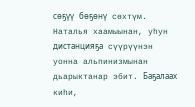сөҕүү бөҕөнү сөхтүм. Наталья хаамыынан, уһун дистанцияҕа сүүрүүнэн уонна альпинизмынан дьарыктанар эбит. Баҕалаах киһи,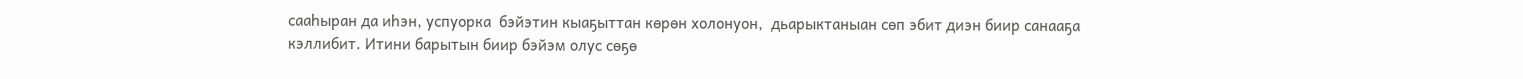сааһыран да иһэн, успуорка  бэйэтин кыаҕыттан көрөн холонуон,  дьарыктаныан сөп эбит диэн биир санааҕа кэллибит. Итини барытын биир бэйэм олус сөҕө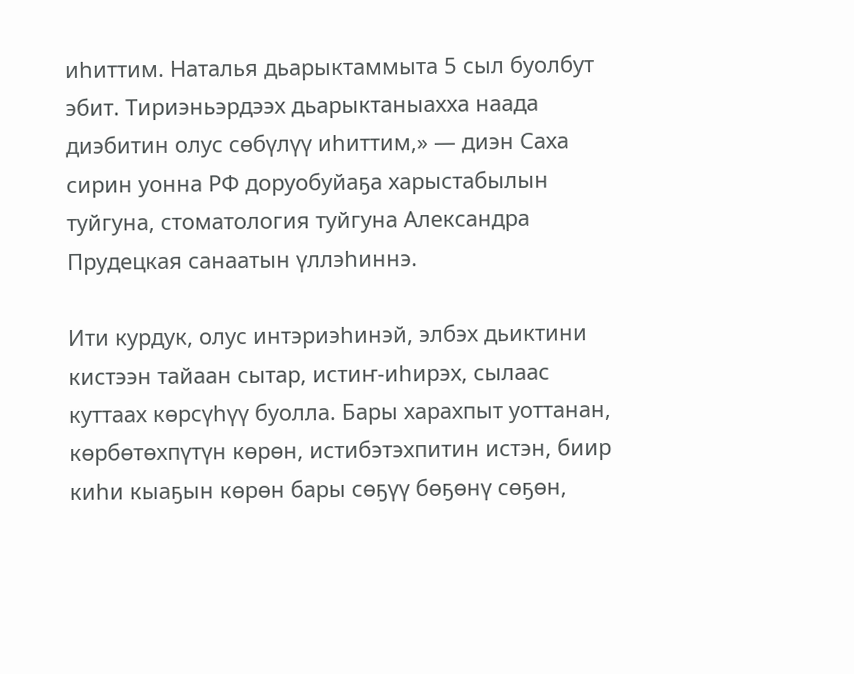иһиттим. Наталья дьарыктаммыта 5 сыл буолбут эбит. Тириэньэрдээх дьарыктаныахха наада диэбитин олус сөбүлүү иһиттим,» — диэн Саха сирин уонна РФ доруобуйаҕа харыстабылын туйгуна, стоматология туйгуна Александра Прудецкая санаатын үллэһиннэ.

Ити курдук, олус интэриэһинэй, элбэх дьиктини кистээн тайаан сытар, истиҥ-иһирэх, сылаас куттаах көрсүһүү буолла. Бары харахпыт уоттанан, көрбөтөхпүтүн көрөн, истибэтэхпитин истэн, биир киһи кыаҕын көрөн бары сөҕүү бөҕөнү сөҕөн,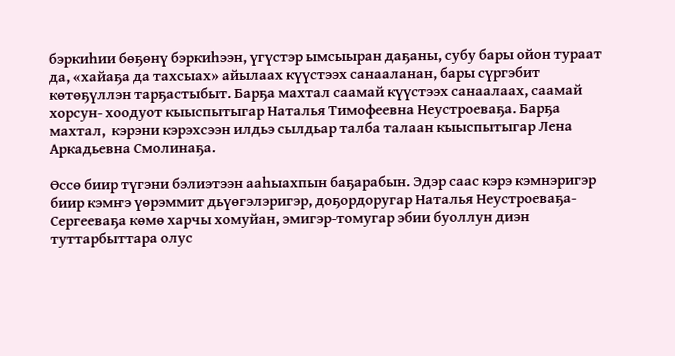бэркиһии бөҕөнү бэркиһээн, үгүстэр ымсыыран даҕаны, субу бары ойон тураат да, «хайаҕа да тахсыах» айылаах күүстээх санааланан, бары сүргэбит көтөҕүллэн тарҕастыбыт. Барҕа махтал саамай күүстээх санаалаах, саамай хорсун- хоодуот кыыспытыгар Наталья Тимофеевна Неустроеваҕа. Барҕа махтал,  кэрэни кэрэхсээн илдьэ сылдьар талба талаан кыыспытыгар Лена Аркадьевна Смолинаҕа.

Өссө биир түгэни бэлиэтээн ааһыахпын баҕарабын. Эдэр саас кэрэ кэмнэригэр биир кэмҥэ үөрэммит дьүөгэлэригэр, доҕордоругар Наталья Неустроеваҕа-Сергееваҕа көмө харчы хомуйан, эмигэр-томугар эбии буоллун диэн туттарбыттара олус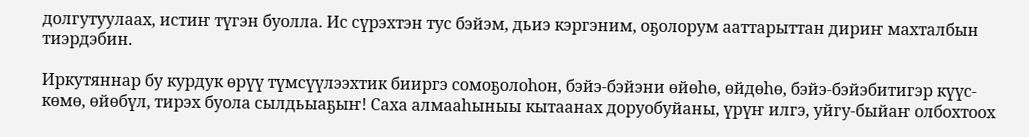долгутуулаах, истиҥ түгэн буолла. Ис сүрэхтэн тус бэйэм, дьиэ кэргэним, оҕолорум ааттарыттан дириҥ махталбын тиэрдэбин.

Иркутяннар бу курдук өрүү түмсүүлээхтик бииргэ сомоҕолоһон, бэйэ-бэйэни өйөһө, өйдөһө, бэйэ-бэйэбитигэр күүс-көмө, өйөбүл, тирэх буола сылдьыаҕыҥ! Саха алмааһыныы кытаанах доруобуйаны, үрүҥ илгэ, уйгу-быйаҥ олбохтоох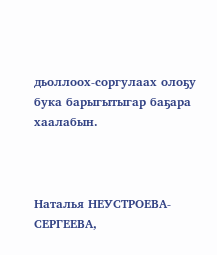дьоллоох-соргулаах олоҕу бука барыгытыгар баҕара хаалабын.



Наталья НЕУСТРОЕВА-СЕРГЕЕВА,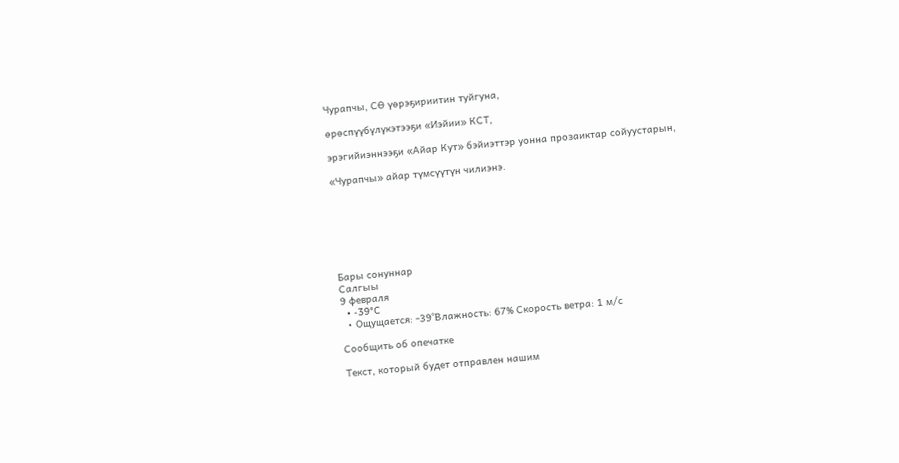Чурапчы, СӨ үөрэҕириитин туйгуна,

өрөспүүбүлүкэтээҕи «Иэйии» КСТ,

эрэгийиэннээҕи «Айар Кут» бэйиэттэр уонна прозаиктар сойуустарын,

«Чурапчы» айар түмсүүтүн чилиэнэ.







Бары сонуннар
Салгыы
9 февраля
  • -39°C
  • Ощущается: -39°Влажность: 67% Скорость ветра: 1 м/с

Сообщить об опечатке

Текст, который будет отправлен нашим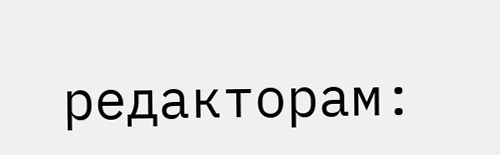редакторам: